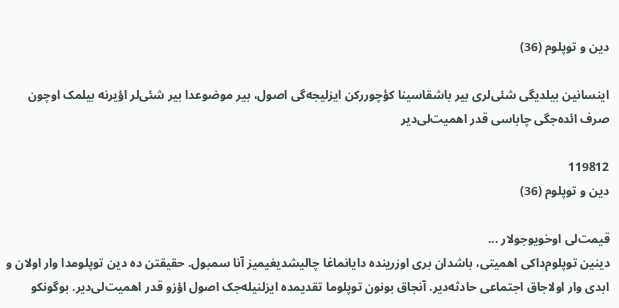دین و توپلوم (36)

اینسانین بیلدیگی شئی‌لری بیر باشقاسینا کؤچوررکن ایزلیجه‌گی اصول، بیر موضوعدا بیر شئی‌لر اؤیرنه بیلمک اوچون صرف ائده‌جگی چاباسی قدر اهمیت‌لی‌دیر

119812
دین و توپلوم (36)

قیمت‌لی اوخویوجولار ...
دینین توپلوم‌داکی اهمیتی، باشدان بری اوزرینده دایانماغا چالیشدیغیمیز آنا سمبول. حقیقتن ده دین توپلومدا وار اولان و ابدی وار اولا‌جاق اجتماعی حادثه‌دیر. آنجاق بونون توپلوما تقدیمده ایزلنیله‌جک اصول اؤزو قدر اهمیت‌لی‌دیر. بوگونکو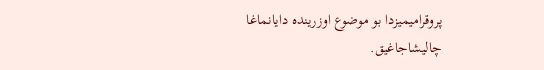پروقرامیمیزدا بو موضوع اوزرینده دایانماغا چالیشاجاغیق.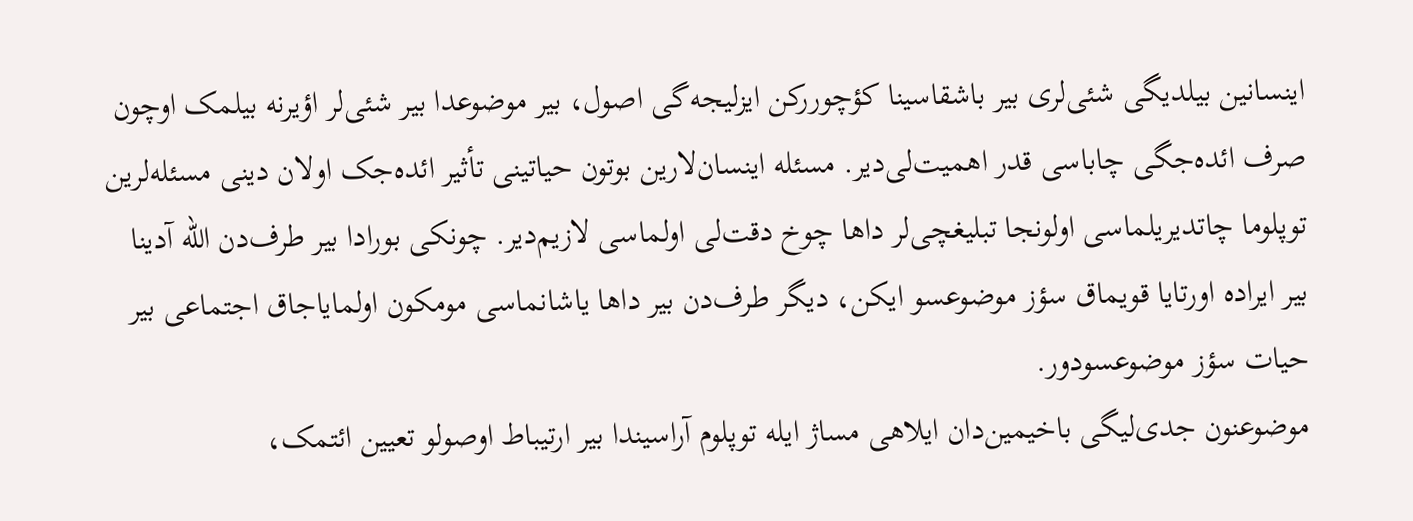اینسانین بیلدیگی شئی‌لری بیر باشقاسینا کؤچوررکن ایزلیجه‌گی اصول، بیر موضوعدا بیر شئی‌لر اؤیرنه بیلمک اوچون صرف ائده‌جگی چاباسی قدر اهمیت‌لی‌دیر. مسئله اینسان‌لارین بوتون حیاتینی تأثیر ائده‌جک اولان دینی مسئله‌لرین توپلوما چاتدیریلماسی اولونجا تبلیغچی‌لر داها چوخ دقت‌لی اولماسی لازیم‌دیر. چونکی بورادا بیر طرف‌دن الله آدینا بیر ایراده اورتایا قویماق سؤز موضوعسو ایکن، دیگر طرف‌دن بیر داها یاشانماسی مومکون اولمایا‌جاق اجتماعی بیر حیات سؤز موضوعسودور.
موضوعنون جدی‌لیگی باخیمین‌دان ایلاهی مساژ ایله توپلوم آراسیندا بیر ارتیباط اوصولو تعیین ائتمک،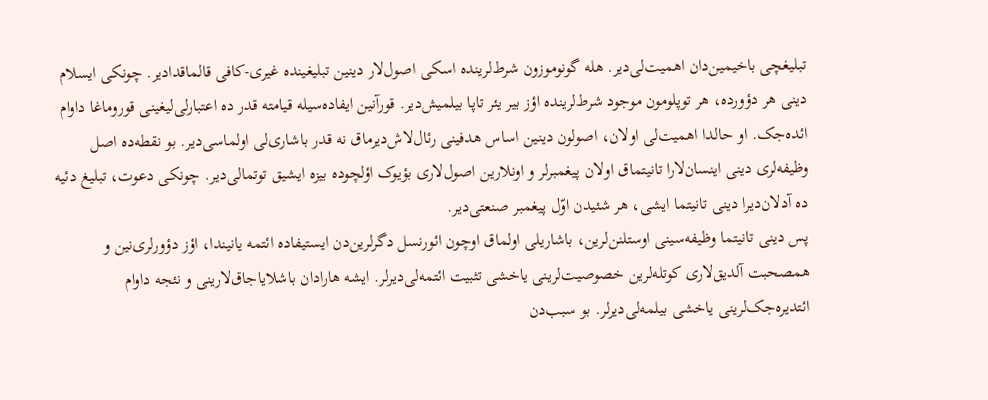تبلیغچی باخیمین‌دان اهمیت‌لی‌دیر. هله گونوموزون شرط‌لرینده اسکی اصول‌لار دینین تبلیغینده غیری-کافی قالماقدا‌دیر. چونکی ایسلام دینی هر دؤورده، هر توپلومون موجود شرط‌لرینده اؤز بیر یئر تاپا بیلمیش‌دیر. قورآنین ایفاده‌سیله قیامته قدر ده اعتبارلی‌لیغینی قوروماغا داوام ائده‌جک. او حالدا اهمیت‌لی اولان، اصولون دینین اساس هدفینی رئال‌لاش‌دیرماق نه قدر باشاری‌لی اولماسی‌دیر. بو نقطه‌ده اصل وظیفه‌لری دینی اینسان‌لارا تانیتماق اولان پیغمبرلر و اونلارین اصول‌لاری بؤیوک اؤلچوده بیزه ایشیق توتما‌لی‌دیر. چونکی دعوت، تبلیغ دئیه ده آدلان‌دیرا دینی تانیتما ایشی، هر شئیدن اوّل پیغمبر صنعتی‌دیر.
پس دینی تانیتما وظیفه‌سینی اوستلنن‌لرین، باشاریلی اولماق اوچون ائورنسل دگرلرین‌دن ایستیفاده ائتمه یانیندا، اؤز دؤورلری‌نین و همصحبت آلدیق‌لاری کوتله‌لرین خصوصیت‌لرینی یاخشی تثبیت ائتمه‌لی‌دیرلر. ایشه هارا‌دان باشلایا‌جاق‌لارینی و نئجه داوام ائتدیره‌جک‌لرینی یاخشی بیلمه‌لی‌دیرلر. بو سبب‌دن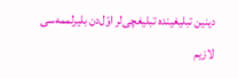دینین تبلیغینده تبلیغچی‌لر اوّل‌دن بلیرلممه‌سی لازیم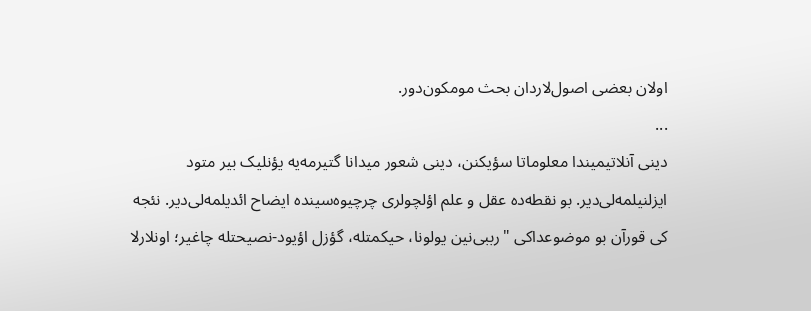اولان بعضی اصول‌لاردان بحث مومکون‌دور.
...
دینی آنلاتیمیندا معلوماتا سؤیکنن، دینی شعور میدانا گتیرمه‌یه یؤنلیک‌ بیر متود ایزلنیلمه‌لی‌دیر. بو نقطه‌ده عقل و علم اؤلچولری چرچیوه‌سینده ایضاح ائدیلمه‌لی‌دیر. نئجه کی قورآن بو موضوعداکی "رببی‌نین یولونا، حیکمتله، گؤزل اؤیود-نصیحتله چاغیر؛ اونلارلا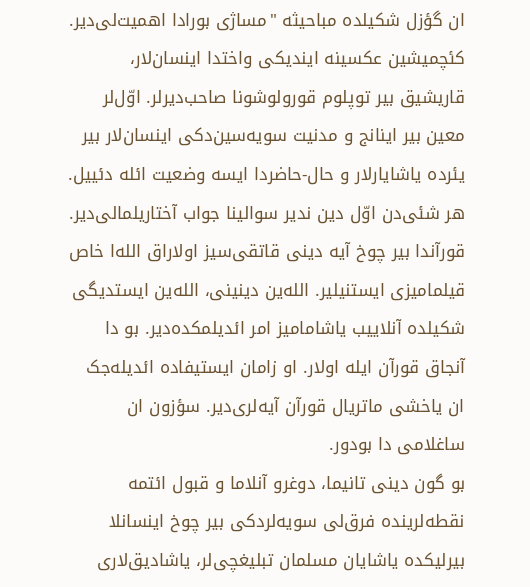ان گؤزل شکیلده مباحیثه "مساژی بورادا اهمیت‌لی‌دیر. کئچمیشین عکسینه ایندیکی واختدا اینسان‌لار، قاریشیق بیر توپلوم قورولوشونا صاحب‌دیرلر. اوّل‌لر معین بیر اینانج و مدنیت سویه‌سین‌دکی اینسان‌لار بیر یئرده یاشایارلار و حال-حاضردا ایسه وضعیت ائله دئییل.
هر شئی‌دن اوّل دین ندیر سوالینا جواب آختاریلما‌لی‌دیر. قورآندا بیر چوخ آیه دینی قاتقی‌سیز اولا‌راق الله‌ا خاص قیلمامیزی ایستنیلیر. الله‌ین دینینی، الله‌ین ایستدیگی شکیلده آنلاییب یاشامامیز امر ائدیلمکده‌دیر. بو دا آنجاق قورآن ایله اولار. او زامان ایستیفاده ائدیله‌جک ان یاخشی ماتریال قورآن آیه‌لری‌دیر. سؤزون ان ساغلامی دا بودور.
بو گون دینی تانیما، دوغرو آنلاما و قبول ائتمه نقطه‌لرینده فرق‌لی سویه‌لردکی بیر چوخ اینسانلا بیرلیکده یاشایان مسلمان تبلیغچی‌لر، یاشادیق‌لاری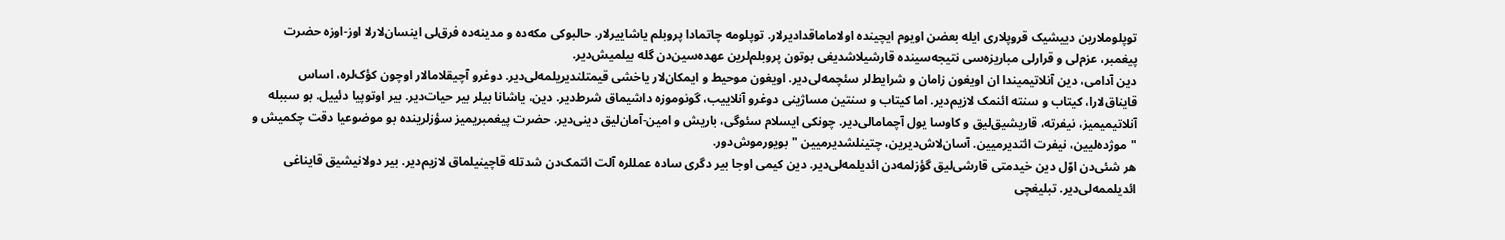توپلوملارین دییشیک قروپلاری ایله بعضن اویوم ایچینده اولاماماقدادیرلار. توپلومه چاتمادا پروبلم یاشاییرلار. حالبوکی مکه‌ده و مدینه‌ده فرق‌لی اینسان‌لارلا اوز-اوزه حضرت پیغمبر، عزم‌لی و قرارلی مباریزه‌سی نتیجه‌سینده قارشیلاشدیغی بوتون پروبلم‌لرین عهده‌سین‌دن گله بیلمیش‌دیر.
دین آدامی، دین آنلاتیمیندا ان اویغون زامان و شرایط‌لر سئچمه‌لی‌دیر. اویغون موحیط و ایمکان‌لار یاخشی قیمتلندیریلمه‌لی‌دیر. دوغرو آچیقلامالار اوچون کؤک‌لره، اساس قایناق‌لارا، کیتاب و سنته ائنمک لازیم‌دیر. اما کیتاب و سنتین مساژینی دوغرو آنلاییب، گونوموزه داشیماق شرط‌دیر. دین، یاشانا بیلر بیر حیات‌دیر. بیر اوتوپیا دئییل. بو سببله آنلاتیمیمیز، نیفرته، قاریشیق‌لیق و کاوسا یول آچماما‌لی‌دیر. چونکی ایسلام سئوگی، باریش و امین-آمان‌لیق دینی‌دیر. حضرت پیغمبریمیز سؤزلرینده بو موضوعیا دقت چکمیش و "موژده‌لیین، نیفرت ائتدیرمیین. آسان‌لاش‌دیرین، چتینلشدیرمیین "بویورموش‌دور.
هر شئی‌دن اوّل دین خیدمتی قارشی‌لیق گؤزلمه‌دن ائدیلمه‌لی‌دیر. دین کیمی اوجا بیر دگری ساده عمللره آلت ائتمک‌دن شدتله قاچینیلماق لازیم‌دیر. بیر دولانیشیق قایناغی ائدیلممه‌لی‌دیر. تبلیغچی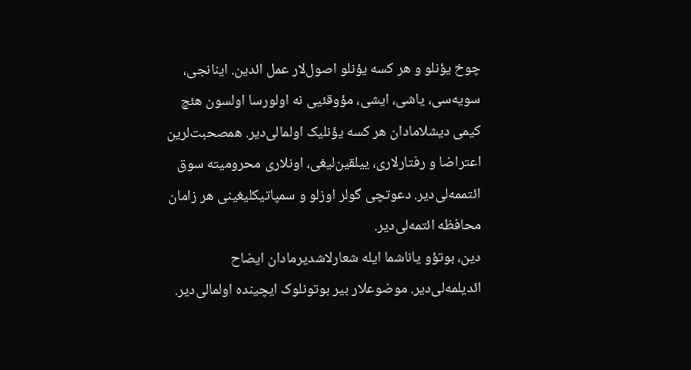چوخ یؤنلو و هر کسه یؤنلو اصول‌لار عمل ائدین. اینانجی، سویه‌سی، یاشی، ایشی، مؤوقئیی نه اولورسا اولسون هئچ کیمی دیشلاما‌دان هر کسه یؤنلیک‌ اولما‌لی‌دیر. همصحبت‌لرین اعتراضا و رفتارلاری، ییلقین‌لیغی، اونلاری محرومیته سوق ائتممه‌لی‌دیر. دعوتچی گولر اوزلو و سمپاتیکلیغینی هر زامان محافظه ائتمه‌لی‌دیر.
دین، بوتؤو یاناشما ایله شعارلاشدیرما‌دان ایضاح ائدیلمه‌لی‌دیر. موضوعلار بیر بوتونلوک ایچینده اولما‌لی‌دیر.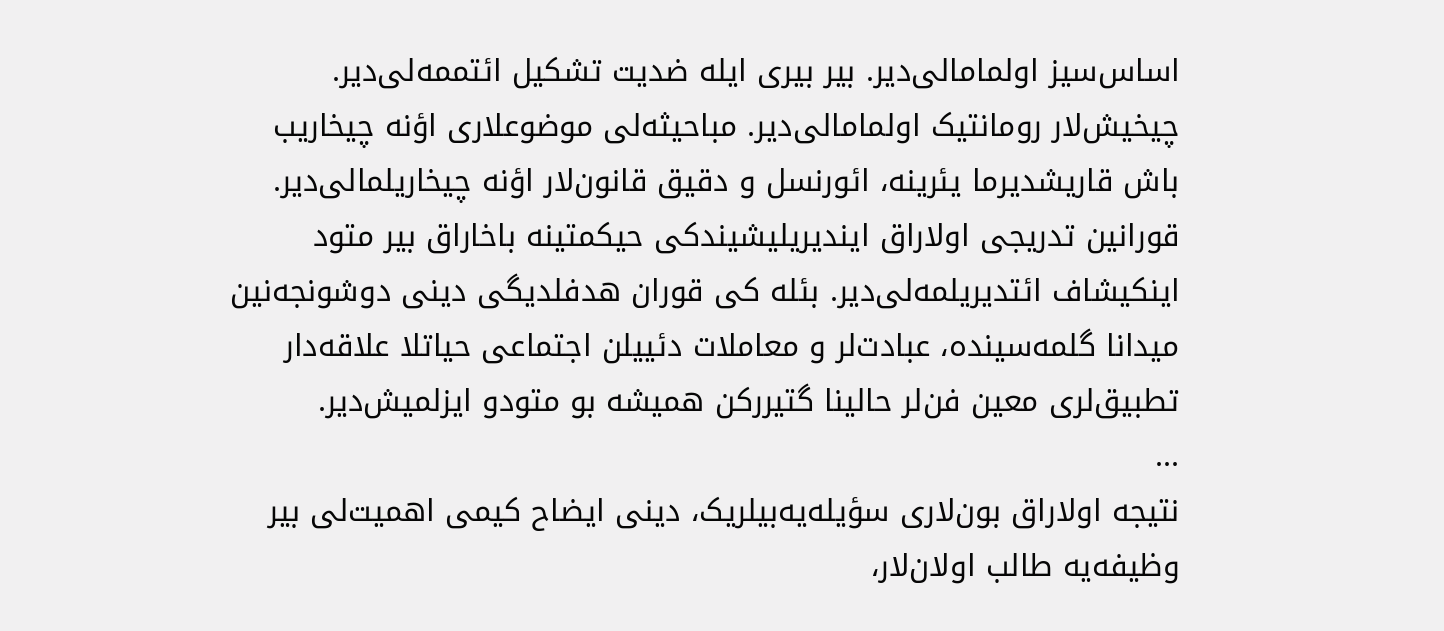اساس‌سیز اولماما‌لی‌دیر. بیر بیری ایله ضدیت تشکیل ائتممه‌لی‌دیر. چیخیش‌لار رومانتیک اولماما‌لی‌دیر. مباحیثه‌لی موضوعلاری اؤنه چیخاریب باش قاریشدیرما یئرینه، ائورنسل و دقیق قانون‌لار اؤنه چیخاریلما‌لی‌دیر. قورانین تدریجی اولا‌راق ایندیریلیشیندکی حیکمتینه باخا‌راق بیر متود اینکیشاف ائتدیریلمه‌لی‌دیر. بئله کی قوران هدفلدیگی دینی دوشونجه‌نین میدانا گلمه‌سینده، عبادت‌لر و معاملات دئییلن اجتماعی حیاتلا علاقه‌دار تطبیق‌لری معین فن‌لر حالینا گتیررکن همیشه بو متودو ایزلمیش‌دیر.
...
نتیجه اولا‌راق بون‌لاری سؤیله‌یه‌بیلریک، دینی ایضاح کیمی اهمیت‌لی بیر وظیفه‌یه طالب اولان‌لار،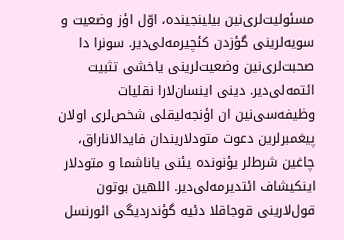مسئولیت‌لری‌نین بیلینجینده، اوّل اؤز وضعیت و سویه‌لرینی گؤزدن کئچیرمه‌لی‌دیر. سونرا دا صحبت‌لری‌نین وضعیت‌لرینی یاخشی تثبیت ائتمه‌لی‌دیر. دینی اینسان‌لارا نقلیات وظیفه‌سی‌نین ان اؤنجه‌لیقلی شخص‌لری اولان پیغمبرلرین دعوت متودلاریندان‌ فایدا‌لانا‌راق، چاغین شرط‌لر یؤنونده یئنی یاناشما و متودلار اینکیشاف ائتدیرمه‌لی‌دیر. اللهین بوتون قول‌لارینی قوجاقلا دئیه گؤندردیگی ائورنسل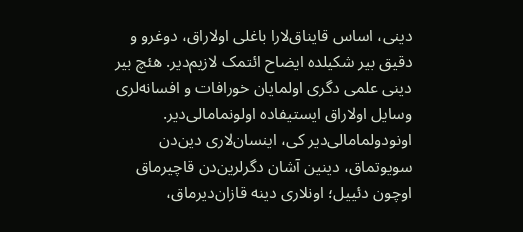دینی، اساس قایناق‌لارا باغلی اولا‌راق، دوغرو و دقیق بیر شکیلده ایضاح ائتمک لازیم‌دیر. هئچ بیر دینی علمی دگری اولمایان خورافات و افسانه‌لری وسایل اولا‌راق ایستیفاده اولونماما‌لی‌دیر. اونودولماما‌لی‌دیر کی، اینسان‌لاری دین‌دن سویوتماق، دینین آشان دگرلرین‌دن قاچیرماق اوچون دئییل؛ اونلاری دینه قازان‌دیرماق،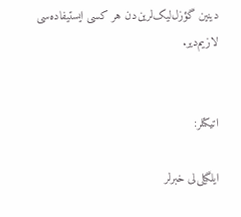دینین گؤزل‌لیک‌لرین‌دن هر کسی ایستیفاده‌سی لازیم‌دیر.


اتیکتلر:

ایلگیلی‌لی خبرلر